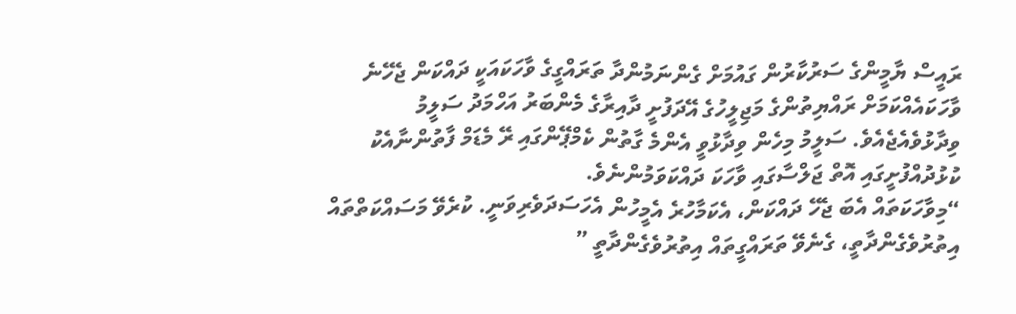ރައީސް ޔާމީންގެ ސަރުކާރުން ގައުމަށް ގެންނަމުންދާ ތަރައްގީގެ ވާހަކައަކީ ދައްކަން ޖެހޭނެ ވާހަކައެއްކަމަށް ރައްޔިތުންގެ މަޖިލީހުގެ އޭދަފުށީ ދާއިރާގެ މެންބަރު އަހްމަދު ސަލީމު ވިދާޅުވެއެޖެއެވެ. ސަލީމު މިހެން ވިދާޅުވީ އެންމެ ގާތުން ކެމްޕޭންގައި ރޭ މެޑަމް ފާތުންނާއެކު ކުޅުދުއްފުށީގައި އޮތް ޖަލްސާގައި ވާހަކަ ދައްކަވަމުންނެވެ.
“މިވާހަކަތައް އެބަ ޖެހޭ ދައްކަން، އެކަމާހުރެ އެމީހުން އެހަސަދަވެރިވަނީ. ކުރެވޭ މަސައްކަތްތައް އިތުރުވެގެންދާތީ، ގެނެވޭ ތަރައްގީތައް އިތުރުވެގެންދާތީ ”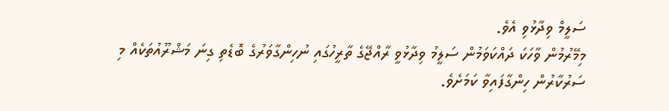ސަލީމް ވިދާޅުވި އެވެ.
މިމޭރުމުން ވާހަކަ ދައްކަވަމުން ސަލީމު ވިދާޅުވީ ރާއްޖޭގެ ތާރީހުގައި ނުހިންގާވަރުގެ ބޮޑެތި ގިނަ މަޝްރޫއުތަކެއް މި ސަރުކާރުން ހިންގާފައިވާ ކަމަށެވެ.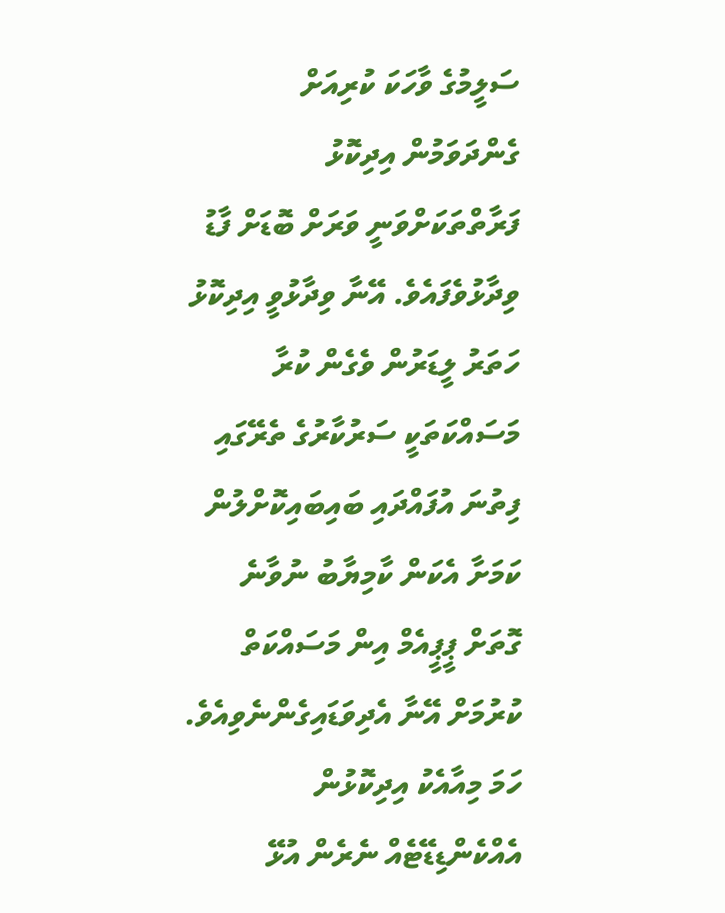ސަލީމުގެ ވާހަކަ ކުރިއަށް ގެންދަވަމުން އިދިކޮޅު ފަރާތްތަކަށްވަނީ ވަރަށް ބޮޑަށް ފާޑު ވިދާޅުވެފައެވެ. އޭނާ ވިދާޅުވީ އިދިކޮޅު ހަތަރު ލީޑަރުން ވެގެން ކުރާ މަސައްކަތަކީ ސަރުކާރުގެ ތެރޭގައި ފިތުނަ އުފައްދައި ބައިބައިކޮށްލުން ކަމަށާ އެކަން ކާމިޔާބު ނުވާނެ ގޮތަށް ޕީޕީއެމް އިން މަސައްކަތް ކުރުމަށް އޭނާ އެދިވަޑައިގެންނެވިއެވެ.
ހަމަ މިއާއެކު އިދިކޮޅުން އެއްކެންޑިޑޭޓެއް ނެރެން އުޅޭ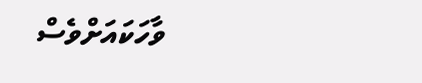ވާހަކައަށްވެސް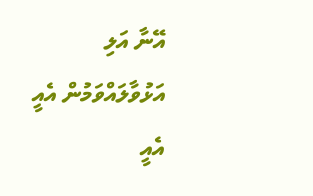އޭނާ އަލި އަޅުވާލައްވަމުން އެއީ އެއީ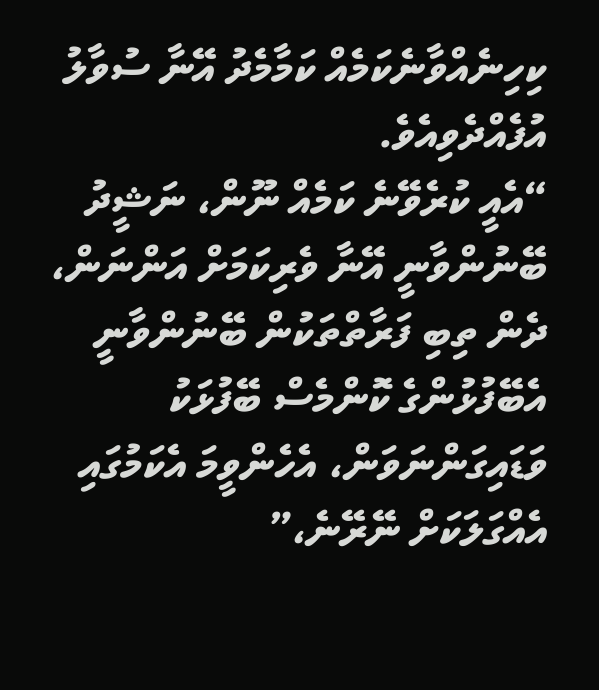ކިހިނެއްވާނެކަމެއް ކަމާމެދު އޭނާ ސުވާލު އުފެއްދެވިއެވެ.
“އެއީ ކުރެވޭނެ ކަމެއް ނޫން، ނަޝީދު ބޭނުންވާނީ އޭނާ ވެރިކަމަށް އަންނަން، ދެން ތިބި ފަރާތްތަކުން ބޭނުންވާނީ އެބޭފުޅުންގެ ކޮންމެސް ބޭފުޅަކު ވަޑައިގަންނަވަން، އެހެންވީމަ އެކަމުގައި އެއްގަލަކަށް ނޭރޭނެ،”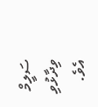ސަލީމް ވިދާޅުވި އެވެ.